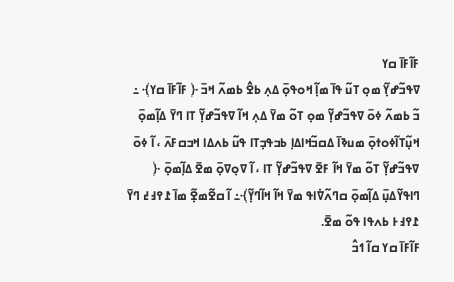ߓߊ߬ߓߊ߫ ߛߌ
ߜߟߏ߬ߝߌ߲߬ ߘߋ߲ ߠߎ߬ ߟߊ߫ ߘߊ߲߬ ߞߋߟߋ߲߫ ߡߍ߲ ߕߐ߮ ߕߘߍ߬ ߞߏ߫ ﴿ ߓߊ߬ߓߊ߫ ߛߌ﴾ ߸ ߏ߬ ߕߘߍ߬ ߦߋ߫ ߜߟߏ߬ߝߌ߲߬ ߘߋ߲ ߠߋ߬ ߘߌ߫ ߡߍ߲ ߞߊ߬ ߜߟߏ߬ߝߌ߲߬ ߠߊ ߣߌ߫ ߡߊ߲߬ߘߋ߲߫ ߞߎ߲߬ߠߊ߬ߦߋߙߋ߲߫ ߘߎߢߊ߫ ߡߛߏ߬ߞߊߡߊ߲ ߕߏߟߏ߲ߠߊ ߟߎ߬ ߕߍߡߊ ߞߏߛߓߍ߫ ، ߊ߬ ߦߋ߫ ߜߟߏ߬ߝߌ߲߬ ߠߋ߬ ߘߌ߫ ߞߊ߬ ߓߐ߫ ߜߟߏ߬ߝߌ߲߬ ߠߊ ، ߊ߬ ߜߋ߲ߜߋ߲߫ ߘߐ߫ ߡߊ߲߬ߘߋ߲߫ ﴿ ߣߊߟߌ߬ߡߎ߲߫ ߡߊ߲߬ߘߋ߲߫ ߛߣߍ߬ߜ߭ߊߟ ߘߌ߫ ߞߊ߬ ߞߊ߬ߣߌ߲߬﴾߸ ߊ߬ ߛߐ߬ߘߐ߲߬ ߘߊ߫ ߁߉߃߄ ߣߌ߫ ߁߉߃߅ ߕߍߟߊ ߟߋ߬ ߘߐ߫.
ߓߊ߬ߓߊ߫ ߛߌ ߛߊ߬ ߗߏ߮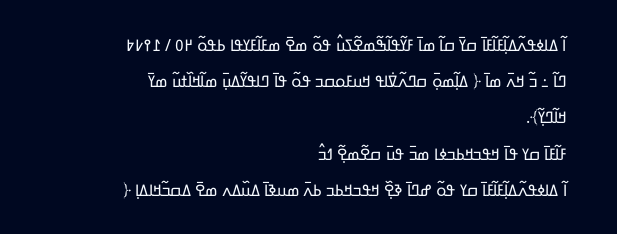ߊ߬ ߡߊߦߟߍ߬ߡߊ߲߬ߓߊ߬ߓߊ߫ ߛߌ߫ ߛߊ߬ ߘߊ߫ ߓߌ߬ߟߊ߬ߒ߬ߘߐ߬ߖߎ߮ ߟߋ߬ ߘߐ߫ ߘߓߊ߬ߓߌߟߊ ߕߟߋ߬ ߂߀ / ߁߉߇߈ ߣߊ߬ ߸ ߏ߬ ߞߍ߫ ߘߊ߫ ﴿ ߡߊ߲߬ߘߋ߲߫ ߛߣߍ߬ߜ߭ߊߟ ߞߎߓߋߛߏ ߟߋ߬ ߟߊ߫ ߣߊߟߌ߬ߡߎ߲߫ ߘߊ߬ߞߊ߰ߙߎ߬ ߘߌ߫ ߞߊ߬ߣߌ߲߬﴾.
ߓߊ߬ߓߊ߫ ߛߌ ߟߊ߫ ߞߟߏߞߕߏߦߊ ߘߏ߫ ߟߎ߫ ߛߐ߬ߘߐ߲߬ ߗߏ߮
ߊ߬ ߡߊߦߟߍ߬ߡߊ߲߬ߓߊ߬ߓߊ߫ ߛߌ ߟߋ߬ ߝߣߊ߫ ߢߐ߲߰ ߞߟߏߞߕߏ ߕߍ߫ ߘߎߢߊ߫ ߡߎ߰ߡߍ ߘߐ߫ ߡߛߏ߬ߞߊߡߊ߲ ﴿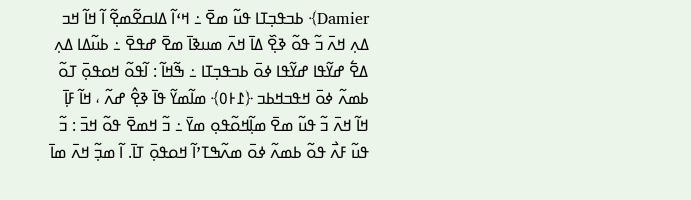Damier﴾ ߕߏߟߏ߲ߠߊ ߟߎ߬ ߘߐ߫ ߸ ߞߵߊ߬ ߡߊߛߐ߬ߘߐ߲߬ ߊ߬ ߞߊ߬ ߞߏ ߡߍ߲ ߞߍ߫ ߏ߬ ߟߋ߬ ߢߐ߲߰ ߡߊ߫ ߞߍ߫ ߘߎߢߊ߫ ߘߐ߫ ߝߟߐ߫ ߸ ߕߎ߬ߡߊ ߡߍ߲ ߡߐ߱ ߝߌ߬ߟߊ ߝߌ߬ߟߊ ߦߋ߫ ߕߏߟߏ߲ߠߊ ߸ ߒ߬ߞߊ߬ : ߊ߬ߟߋ߬ ߞߋߟߋ߲߫ ߠߋ߬ ߕߘߍ߬ ߦߋ߫ ߞߟߏߞߕߏ ﴿߁߅߀﴾ ߘߊ߬ߘߌ߬ ߟߊ߫ ߢߐ߲߮ ߝߍ߬ ، ߞߊ߬ ߓߊ߲߫ ߞߊ߬ ߞߍ߫ ߏ߬ ߟߎ߬ ߘߐ߫ ߘߊ߲߬ߞߋ߬ߟߋ߲ ߘߌ߫ ߸ ߏ߬ ߞߘߐ߫ ߟߋ߬ ߞߏ߫ : ߏ߬ ߟߎ߬ ߓߍ߯ ߟߋ߬ ߕߘߍ߬ ߦߋ߫ ߘߍ߬ߒߠߴߊ߬ ߞߋߟߋ߲߫ ߠߊ߫. ߊ߬ ߘߏ߲߬ ߞߍ߫ ߘߊ߫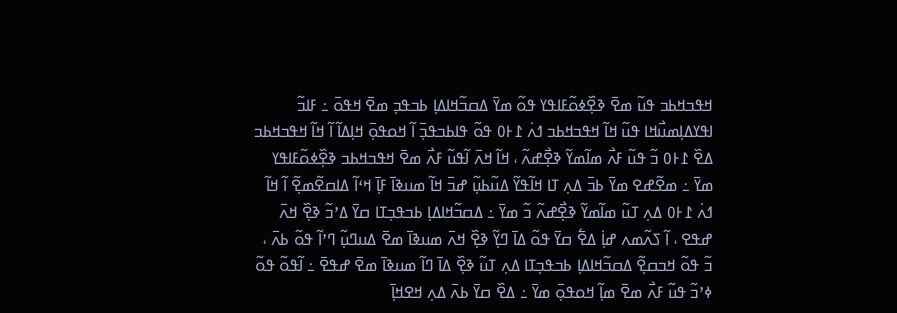ߞߟߏߞߕߏ ߟߎ߬ ߘߐ߫ ߢߐ߲߰ߦߋ߬ߓߊߟߌ ߟߋ߬ ߘߌ߫ ߡߛߏ߬ߞߊߡߊ߲ ߕߏߟߏ߲ ߘߐ߫ ߞߟߋ߫ ߸ ߓߊߏ߬ ߊߟߌߡߊ߲ߘߎ߯ߞߊ ߟߎ߬ ߞߊ߬ ߞߟߏߞߕߏ ߗߍ߭ ߁߅߀ ߟߋ߬ ߟߊߕߏߟߏ߲߫ ߊ߬ ߞߋߟߋ߲߫ ߞߊ߲ߡߊ߬ ߊ߬ ߞߊ߬ ߞߟߏߞߕߏ ߡߐ߰ ߁߅߀ ߏ߬ ߟߎ߬ ߓߍ߯ ߘߊ߬ߘߌ߬ ߢߐ߲߯ߝߍ߬ ، ߞߊ߬ ߞߍ߫ ߊ߬ߟߎ߬ ߓߍ߯ ߘߐ߫ ߞߟߏߞߕߏ ߢߐ߲߰ߦߋ߬ߓߊߟߌ ߘߌ߫ ߸ ߘߐ߬ߝߐ ߘߌ߫ ߕߏ߫ ߡߍ߲ ߠߊ ߞߊ߬ߟߌ߬ ߡߎ߬ߕߎ߲߬ ߝߏ߫ ߞߊ߬ ߘߎߢߊ߫ ߓߊ߲߫ ߞߵߊ߬ ߡߊߛߐ߬ߘߐ߲߬ ߊ߬ ߞߊ߬ ߗߍ߭ ߁߅߀ ߡߍ߲ ߠߎ߬ ߘߊ߬ߘߌ߬ ߢߐ߲߯ߝߍ߬ ߏ߬ ߘߌ߫ ߸ ߡߛߏ߬ߞߊߡߊ߲ ߕߏߟߏ߲ߠߊ ߛߌ߫ ߡߴߏ߬ ߢߐ߲߰ ߞߍ߫ ߝߟߐ ، ߊ߬ ߖߍ߬ߘߍ ߝߊ߲߭ ߡߐ߱ ߛߌ߫ ߟߋ߬ ߡߊ߫ ߣߌ߲߬ ߢߐ߲߰ ߞߍ߫ ߘߎߢߊ߫ ߘߐ߫ ߡߎߣߎ߲߬ ߣߴߊ߬ ߟߋ߬ ߕߍ߫ ، ߏ߬ ߟߋ߬ ߞߏߛߐ߲߬ ߡߛߏ߬ߞߊߡߊ߲ ߕߏߟߏ߲ߠߊ ߡߍ߲ ߠߎ߬ ߢߐ߲߰ ߡߊ߫ ߣߊ߬ ߘߎߢߊ߫ ߘߐ߫ ߝߟߐ߫ ߸ ߊ߬ߟߋ߬ ߟߋ߬ ߦߴߏ߬ ߟߎ߬ ߓߍ߯ ߘߐ߫ ߘߊ߲߬ ߞߋߟߋ߲߫ ߘߌ߫ ߸ ߡߐ߰ ߛߌ߫ ߕߍ߫ ߡߍ߲ ߞߐߞߊ߲߫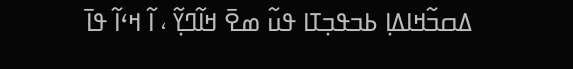ߡߛߏ߬ߞߊߡߊ߲ ߕߏߟߏ߲ߠߊ ߟߎ߬ ߘߐ߫ ߞߊ߬ߣߌ߲߬ ، ߊ߬ ߞߵߊ߬ ߟߊ߫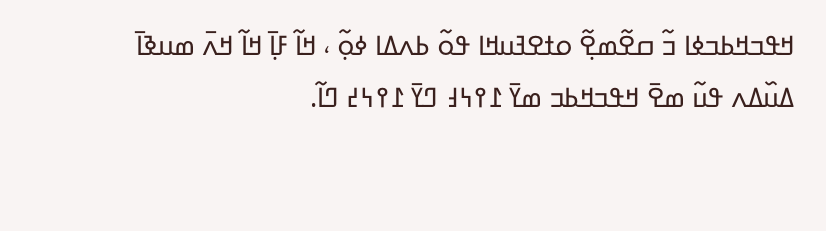ߞߟߏߞߕߏߦߊ ߏ߬ ߛߐ߬ߘߐ߲߬ ߋߙߐߔߎߞߊ ߟߋ߬ ߕߍߡߊ ߦߋ߲߬ ، ߞߊ߬ ߓߊ߲߫ ߞߊ߬ ߞߍ߫ ߘߎߢߊ߫ ߡߎ߰ߡߍ ߟߎ߬ ߘߐ߫ ߞߟߏߞߕߏ ߘߌ߫ ߁߉߆߃ ߣߌ߫ ߁߉߆߄ ߣߊ߬.